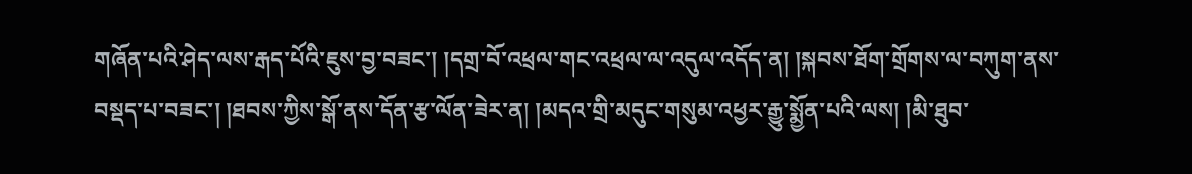གཞོན་པའི་ཤེད་ལས་རྒད་པོའི་ཇུས་བྱ་བཟང་། །དགྲ་བོ་འཕྲལ་གང་འཕྲལ་ལ་འདུལ་འདོད་ན། །སྐབས་ཐོག་གྲོགས་ལ་བཀུག་ནས་བསྡད་པ་བཟང་། །ཐབས་ཀྱིས་སྒོ་ནས་དོན་རྩ་ལོན་ཟེར་ན། །མདའ་གྲི་མདུང་གསུམ་འཕྱར་རྒྱུ་སྨྱོན་པའི་ལས། །མི་ཐུབ་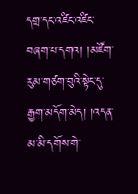དགྲ་དང་འཛིང་འཛིང་བཞག་པ་དགའ། །མཛོག་རུམ་གཙག་བུའི་སྟེང་དུ་རྒྱག་མདོག་མེད། །འདན་མ་མི་དགོས་གེ་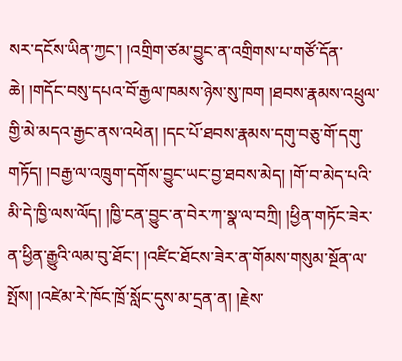སར་དངོས་ཡིན་ཀྱང་། །འགྲིག་ཙམ་བྱུང་ན་འགྲིགས་པ་གཙོ་དོན་ཆེ། །གདོང་བསུ་དཔའ་བོ་རྒྱལ་ཁམས་ཉེས་སུ་ཁག །ཐབས་རྣམས་འཕྲུལ་གྱི་མེ་མདའ་རྒྱང་ནས་འཕེན། །དང་པོ་ཐབས་རྣམས་དགུ་བཅུ་གོ་དགུ་གཏོད། །བརྒྱ་ལ་འཁྲུག་དགོས་བྱུང་ཡང་བྱ་ཐབས་མེད། །གོ་བ་མེད་པའི་མི་དེ་ཁྱི་ལས་ལོད། །ཁྱི་ངན་བྱུང་ན་བེར་ཀ་སྣ་ལ་བཀྲི། །ཕྱིན་གཏོང་ཟེར་ན་ཕྱིན་རྒྱུའི་ལམ་བུ་ཐོང་། །འཛིང་ཐོངས་ཟེར་ན་གོམས་གསུམ་སྔོན་ལ་སྤོས། །འཛེམ་རེ་ཁོང་ཁྲོ་སློང་དུས་མ་དྲན་ན། །རྗེས་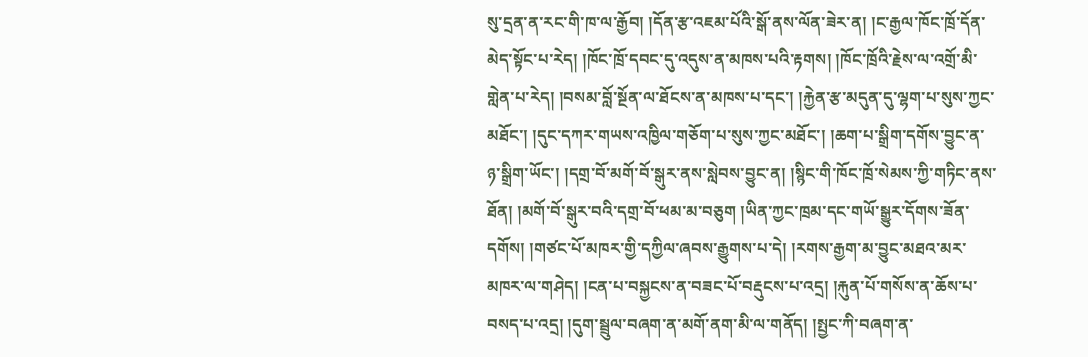སུ་དྲན་ན་རང་གི་ཁ་ལ་རྒྱོབ། །དོན་རྩ་འཇམ་པོའི་སྒོ་ནས་ལོན་ཟེར་ན། །ང་རྒྱལ་ཁོང་ཁྲོ་དོན་མེད་སྟོང་པ་རེད། །ཁོང་ཁྲོ་དབང་དུ་འདུས་ན་མཁས་པའི་རྟགས། །ཁོང་ཁྲོའི་རྗེས་ལ་འགྲོ་མི་གླེན་པ་རེད། །བསམ་བློ་སྔོན་ལ་ཐོངས་ན་མཁས་པ་དང་། །རྐྱེན་རྩ་མདུན་དུ་ལྷག་པ་སུས་ཀྱང་མཐོང་། །དུང་དཀར་གཡས་འཁྱིལ་གཅོག་པ་སུས་ཀྱང་མཐོང་། །ཆག་པ་སྒྲིག་དགོས་བྱུང་ན་ཉ་སྒྲིག་ཡོང་། །དགྲ་བོ་མགོ་བོ་སྒུར་ནས་སླེབས་བྱུང་ན། །སྙིང་གི་ཁོང་ཁྲོ་སེམས་ཀྱི་གཏིང་ནས་ཐོན། །མགོ་བོ་སྒུར་བའི་དགྲ་བོ་ཕམ་མ་བཅུག །ཡིན་ཀྱང་ཁྲམ་དང་གཡོ་སྒྱུར་དོགས་ཟོན་དགོས། །གཙང་པོ་མཁར་གྱི་དཀྱིལ་ཞབས་རྒྱུགས་པ་དེ། །རགས་རྒྱག་མ་བྱུང་མཐའ་མར་མཁར་ལ་གཤེད། །ངན་པ་བསྐྱངས་ན་བཟང་པོ་བརྡུངས་པ་འདྲ། །རྐུན་པོ་གསོས་ན་ཆོས་པ་བསད་པ་འདྲ། །དུག་སྦྲུལ་བཞག་ན་མགོ་ནག་མི་ལ་གནོད། །སྤྱང་ཀི་བཞག་ན་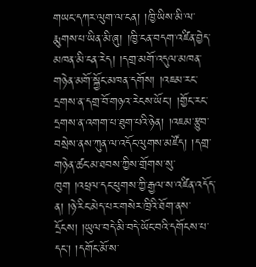གཡང་དཀར་ལུག་ལ་ངན། །ཁྱི་ཡིས་མི་ལ་རྨུགས་པ་ཡིན་མི་ཞུ། །ཁྱི་ངན་བདག་འཛིན་བྱེད་མཁན་མི་ངན་རེད། །དགྲ་མགོ་འདུལ་མཁན་གཉེན་མགོ་སྐྱོང་མཁན་དགོས། །འཇམ་རང་དྲགས་ན་དགྲ་བོ་གཉའ་རེངས་ཡོང་། །གྱོང་རང་དྲགས་ན་འགག་པ་ཐུག་པའི་ཉེན། །འཇམ་རྩུབ་བསྲེས་ནས་ཀུན་ལ་འདོང་ལུགས་མཛོད། །དགྲ་གཉེན་ཚང་མ་ཐབས་ཀྱིས་གྲོགས་སུ་ཁུག །འཕྲལ་དང་ཕུགས་ཀྱི་རྒྱལ་ས་འཛིན་འདོད་ན། །ཉེ་རིང་མེད་པར་གསེར་ཁྲིའི་ཐོག་ནས་དྲོངས། །ཡུལ་བདེ་མི་བདེ་ཡོང་བའི་དགོངས་པ་དང་། །དགོང་མོ་ས་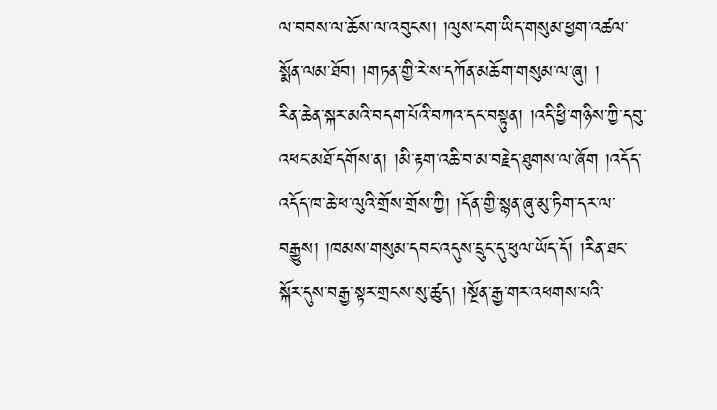ལ་བབས་ལ་ཆོས་ལ་འབུངས། །ལུས་ངག་ཡིད་གསུམ་ཕྱག་འཚལ་སྨོན་ལམ་ཐོབ། །གཏན་གྱི་རེ་ས་དཀོན་མཆོག་གསུམ་ལ་ཞུ། །
རིན་ཆེན་སྐར་མའི་བདག་པོའི་བཀའ་དང་བསྟུན། །འདི་ཕྱི་གཉིས་ཀྱི་དབུ་འཕང་མཐོ་དགོས་ན། །མི་རྟག་འཆི་བ་མ་བརྗེད་ཐུགས་ལ་ཞོག །འདོད་འདོད་ཁ་ཆེ་ཕ་ལུའི་གྲོས་གྲོས་ཀྱི། །དོན་གྱི་སྙན་ཞུ་མུ་ཏིག་དར་ལ་བརྒྱུས། །ཁམས་གསུམ་དབང་འདུས་དྲུང་དུ་ཕུལ་ཡོད་དོ། །རིན་ཐང་སྐོར་དུས་བརྒྱ་སྟར་གྲངས་སུ་ཚུད། །སྔོན་རྒྱ་གར་འཕགས་པའི་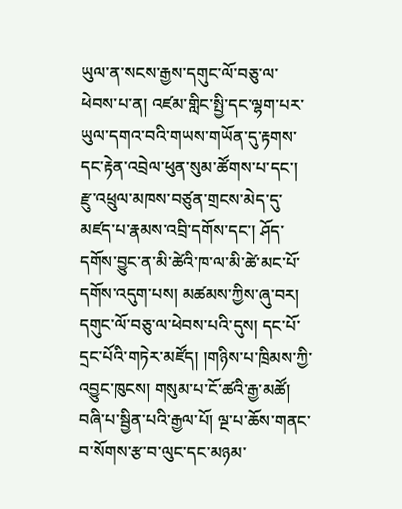ཡུལ་ན་སངས་རྒྱས་དགུང་ལོ་བཅུ་ལ་ཕེབས་པ་ན། འཛམ་གླིང་སྤྱི་དང་ལྷག་པར་ཡུལ་དགའ་བའི་གཡས་གཡོན་དུ་རྟགས་དང་རྟེན་འབྲེལ་ཕུན་སུམ་ཚོགས་པ་དང་། རྫུ་འཕྲུལ་མཁས་བཙུན་གྲངས་མེད་དུ་མཛད་པ་རྣམས་འབྲི་དགོས་དང་། ཤོད་དགོས་བྱུང་ན་མི་ཚེའི་ཁ་ལ་མི་ཚེ་མང་པོ་དགོས་འདུག་པས། མཚམས་ཀྱིས་ཞུ་བར། དགུང་ལོ་བཅུ་ལ་ཕེབས་པའི་དུས། དང་པོ་དྲང་པོའི་གཏེར་མཛོད། །གཉིས་པ་ཁྲིམས་ཀྱི་འབྱུང་ཁུངས། གསུམ་པ་ངོ་ཚའི་རྒྱ་མཚོ། བཞི་པ་སྦྱིན་པའི་རྒྱལ་པོ། ལྔ་པ་ཆོས་གནང་བ་སོགས་རྩ་བ་ལུང་དང་མཉམ་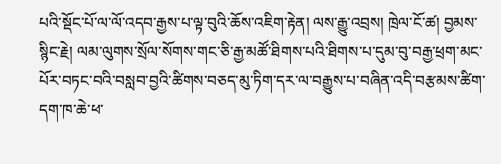པའི་སྡོང་པོ་ལ་ལོ་འདབ་རྒྱས་པ་ལྟ་བུའི་ཆོས་འཇིག་རྟེན། ལས་རྒྱུ་འབྲས། ཁྲེལ་ངོ་ཚ། བྱམས་སྙིང་རྗེ། ལམ་ལུགས་སྲོལ་སོགས་གང་ཅི་རྒྱ་མཚོ་ཐིགས་པའི་ཐིགས་པ་དུམ་བུ་བརྒྱ་ཕྲག་མང་པོར་བཏང་བའི་བསླབ་བྱའི་ཚིགས་བཅད་མུ་ཏིག་དར་ལ་བརྒྱུས་པ་བཞིན་འདི་བརྩམས་ཚིག་དག་ཁ་ཆེ་ཕ་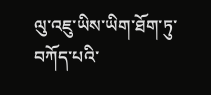ལུ་འཇུ་ཡིས་ཡིག་ཐོག་ཏུ་བཀོད་པའི་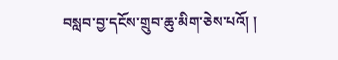བསླབ་བྱ་དངོས་གྲུབ་ཆུ་མིག་ཅེས་པའོ། །